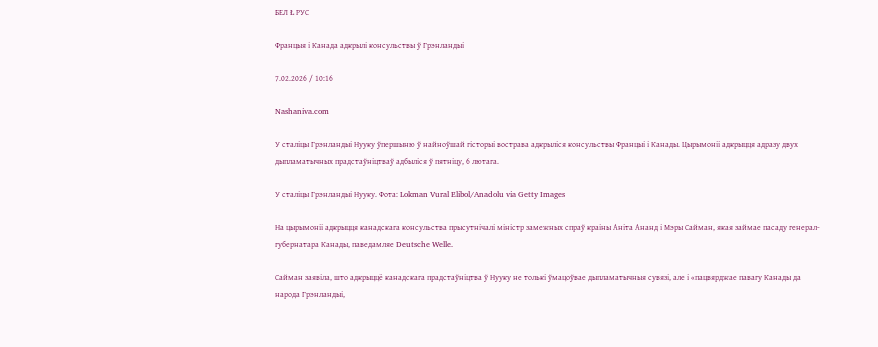БЕЛ Ł РУС

Францыя і Канада адкрылі консульствы ў Грэнландыі

7.02.2026 / 10:16

Nashaniva.com

У сталіцы Грэнландыі Нууку ўпершыню ў найноўшай гісторыі вострава адкрыліся консульствы Францыі і Канады. Цырымоніі адкрыцця адразу двух дыпламатычных прадстаўніцтваў адбыліся ў пятніцу, 6 лютага.

У сталіцы Грэнландыі Нууку. Фота: Lokman Vural Elibol/Anadolu via Getty Images

На цырымоніі адкрыцця канадскага консульства прысутнічалі міністр замежных спраў краіны Аніта Ананд і Мэры Сайман, якая займае пасаду генерал-губернатара Канады, паведамляе Deutsche Welle.

Сайман заявіла, што адкрыццё канадскага прадстаўніцтва ў Нууку не толькі ўмацоўвае дыпламатычныя сувязі, але і «пацвярджае павагу Канады да народа Грэнландыі,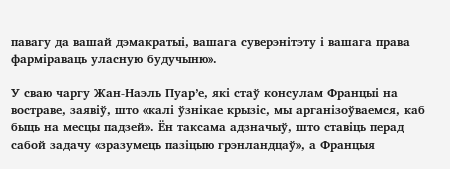павагу да вашай дэмакратыі, вашага суверэнітэту і вашага права фарміраваць уласную будучыню».

У сваю чаргу Жан-Наэль Пуар’е, які стаў консулам Францыі на востраве, заявіў, што «калі ўзнікае крызіс, мы арганізоўваемся, каб быць на месцы падзей». Ён таксама адзначыў, што ставіць перад сабой задачу «зразумець пазіцыю грэнландцаў», а Францыя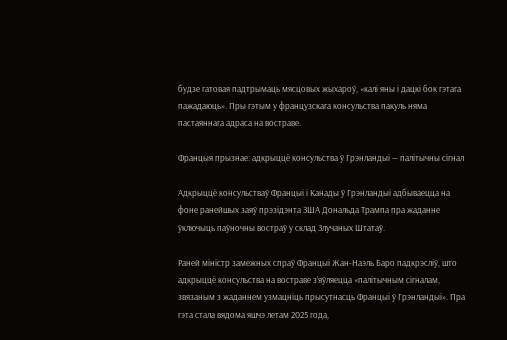будзе гатовая падтрымаць мясцовых жыхароў, «калі яны і дацкі бок гэтага пажадаюць». Пры гэтым у французскага консульства пакуль няма пастаяннага адраса на востраве.

Францыя прызнае: адкрыццё консульства ў Грэнландыі — палітычны сігнал

Адкрыццё консульстваў Францыі і Канады ў Грэнландыі адбываецца на фоне ранейшых заяў прэзідэнта ЗША Дональда Трампа пра жаданне ўключыць паўночны востраў у склад Злучаных Штатаў.

Раней міністр замежных спраў Францыі Жан-Наэль Баро падкрэсліў, што адкрыццё консульства на востраве з’яўляецца «палітычным сігналам, звязаным з жаданнем узмацніць прысутнасць Францыі ў Грэнландыі». Пра гэта стала вядома яшчэ летам 2025 года,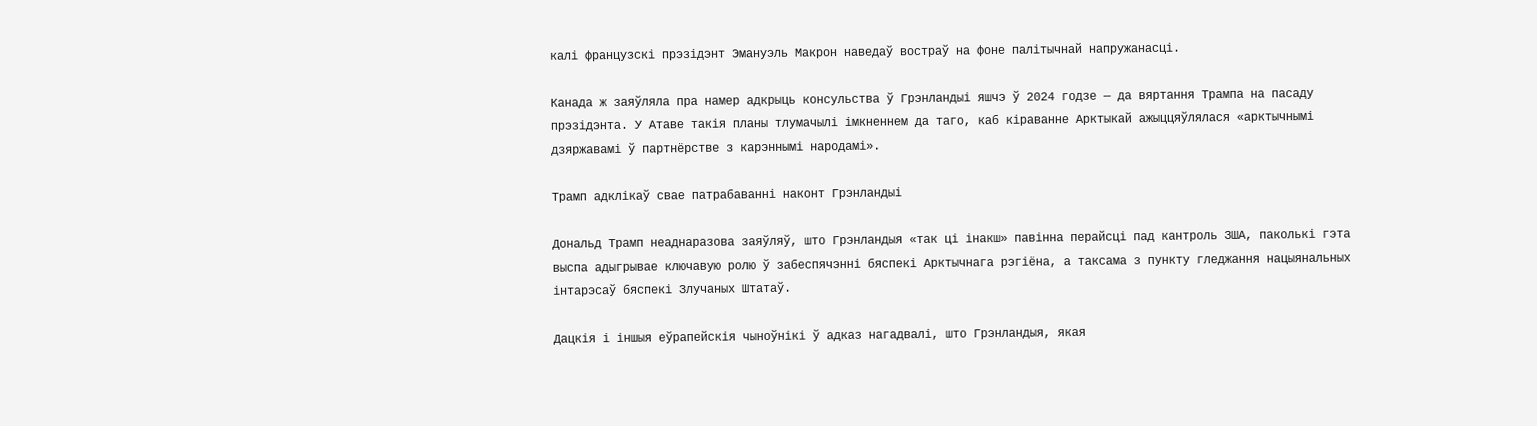калі французскі прэзідэнт Эмануэль Макрон наведаў востраў на фоне палітычнай напружанасці.

Канада ж заяўляла пра намер адкрыць консульства ў Грэнландыі яшчэ ў 2024 годзе — да вяртання Трампа на пасаду прэзідэнта. У Атаве такія планы тлумачылі імкненнем да таго, каб кіраванне Арктыкай ажыццяўлялася «арктычнымі дзяржавамі ў партнёрстве з карэннымі народамі».

Трамп адклікаў свае патрабаванні наконт Грэнландыі

Дональд Трамп неаднаразова заяўляў, што Грэнландыя «так ці інакш» павінна перайсці пад кантроль ЗША, паколькі гэта выспа адыгрывае ключавую ролю ў забеспячэнні бяспекі Арктычнага рэгіёна, а таксама з пункту гледжання нацыянальных інтарэсаў бяспекі Злучаных Штатаў.

Дацкія і іншыя еўрапейскія чыноўнікі ў адказ нагадвалі, што Грэнландыя, якая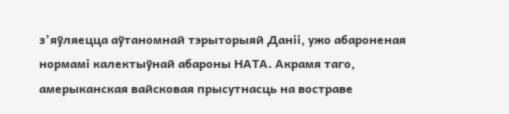з’яўляецца аўтаномнай тэрыторыяй Даніі, ужо абароненая нормамі калектыўнай абароны НАТА. Акрамя таго, амерыканская вайсковая прысутнасць на востраве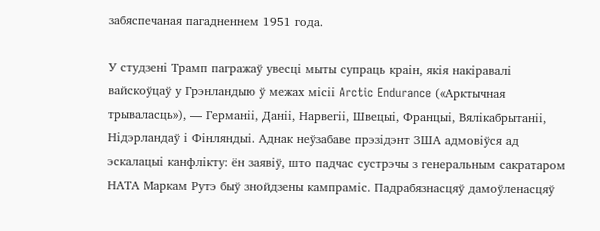забяспечаная пагадненнем 1951 года.

У студзені Трамп пагражаў увесці мыты супраць краін, якія накіравалі вайскоўцаў у Грэнландыю ў межах місіі Arctic Endurance («Арктычная трываласць»), — Германіі, Даніі, Нарвегіі, Швецыі, Францыі, Вялікабрытаніі, Нідэрландаў і Фінляндыі. Аднак неўзабаве прэзідэнт ЗША адмовіўся ад эскалацыі канфлікту: ён заявіў, што падчас сустрэчы з генеральным сакратаром НАТА Маркам Рутэ быў знойдзены кампраміс. Падрабязнасцяў дамоўленасцяў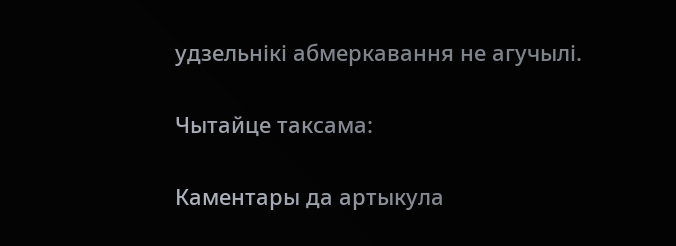удзельнікі абмеркавання не агучылі.

Чытайце таксама:

Каментары да артыкула